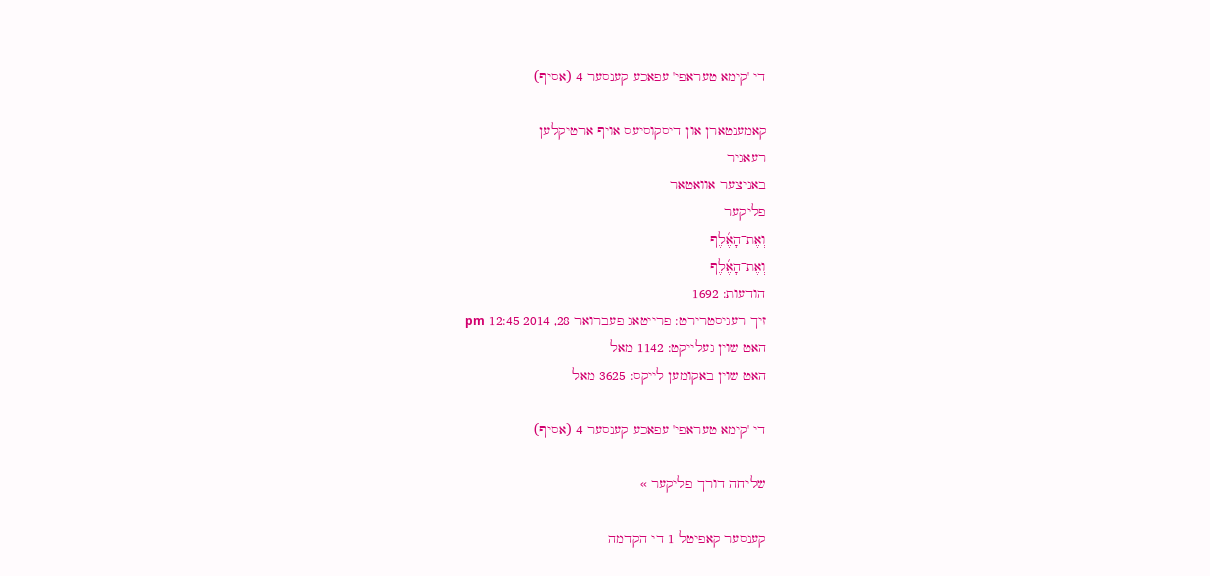די 'קימא טעראפי' עפאכע קענסער 4 (אסיף)

קאמענטארן און דיסקוסיעס אויף ארטיקלען
רעאגיר
באניצער אוואטאר
פליקער
וְאֶת־הָאֶ֜לֶף
וְאֶת־הָאֶ֜לֶף
הודעות: 1692
זיך רעגיסטרירט: פרייטאג פעברואר 28, 2014 12:45 pm
האט שוין געלייקט: 1142 מאל
האט שוין באקומען לייקס: 3625 מאל

די 'קימא טעראפי' עפאכע קענסער 4 (אסיף)

שליחה דורך פליקער »

קענסער קאפיטל 1 די הקדמה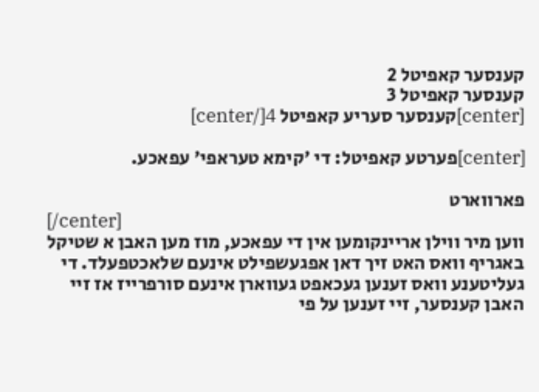קענסער קאפיטל 2
קענסער קאפיטל 3
[center]קענסער סעריע קאפיטל 4[/center]

[center]פערטע קאפיטל: די 'קימא טעראפי' עפאכע.

פארווארט
[/center]
ווען מיר ווילן אריינקומען אין די עפאכע, מוז מען האבן א שטיקל באגריף וואס האט זיך דאן אפגעשפילט אינעם שלאכטפעלד. די געליטענע וואס זענען געכאפט געווארן אינעם סורפרייז אז זיי האבן קענסער, זיי זענען על פי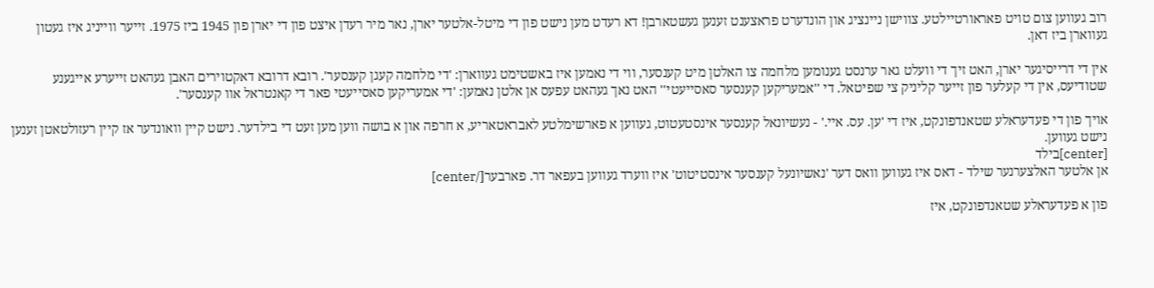רוב געווען צום טויט פאראורטיילטע. צווישן ניינציג און הונדערט פראצענט זענען געשטארבן! דא רעדט מען נישט פון די מיטל-אלטער יארן, נאר מיר רעדן איצט פון די יארן פון 1945 ביז 1975. זייער ווייניג איז געטון געווארן ביז דאן.

אין די דרייסיגער יארן, האט זיך די וועלט גאר ערנסט גענומען מלחמה צו האלטן מיט קענסער, ווי די נאמען איז באשטימט געווארן: 'די מלחמה קעגן קענסער'. רובא דרובא דאקטוירים האבן געהאט זייערע אייגענע שטודיעס, אין די קעלער פון זייער קליניק צי שפיטאל. די ''אמעריקען קענסער סאסייעטי'' האט נאך געהאט עפעס אן אלטן נאמען: 'די אמעריקען סאסייעטי פאר די קאנטראל אוו קענסער'.

אויך פון די פעדעראלע שטאנדפונקט, איז די 'ען. עס. איי.' - נעשיונאל קענסער אינסטעטוט, געווען א פארשימלטע לאבראטאריע, א חרפה און א בושה ווען מען זעט די בילדער. נישט קיין וואונדער אז קיין רעזולטאטן זענען נישט געווען.
[center]בילד
אן אלטער האלצערנער שילד - דאס איז געווען וואס דער 'נאשיונעל קענסער אינסטיטוט' איז ווערד געווען בעפאר דר. פארבער[/center]

פון א פעדעראלע שטאנדפונקט, איז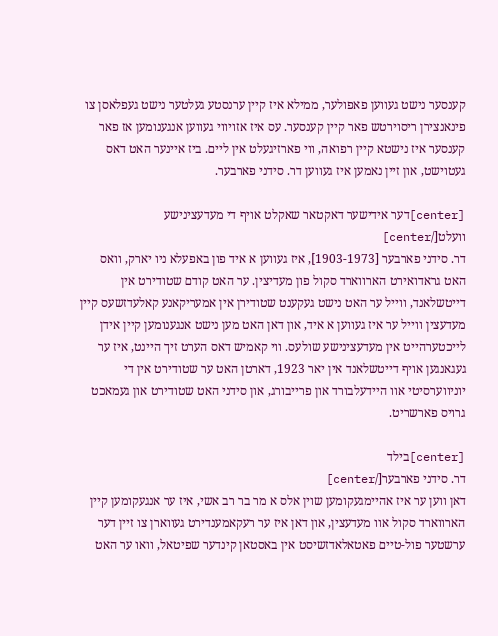קענסער נישט געווען פאפולער, ממילא איז קיין ערנסטע געלטער נישט געפלאסן צו פינאנצירן ריסוירטש פאר קיין קענסער. עס איז אזויווי געווען אנגענומען אז פאר קענסער איז נישטא קיין רפואה, ווי פארזיגעלט אין ליים. ביז איינער האט דאס געטוישט, און זיין נאמען איז געווען דר. סידני פארבער.

[center]דער אידישער דאקטאר שאקלט אויף די מעדעצינישע וועלט[/center]
דר. סידני פארבער [1903-1973], איז געווען א איד פון באפעלא ניו יארק, וואס האט גראדואירט הארווארד סקול פון מעדיצין. ער האט קודם שטודירט אין דייטשלאנד, ווייל ער האט נישט געקענט שטודירן אין אמעריקאנע קאלעדזשעס קיין מעדעצין ווייל ער איז געווען א איד, און דאן האט מען נישט אנגענומען קיין אידן לייכטערהייט אין מעדעצינישע שולעס. ווי קאמיש דאס הערט זיך היינט, איז ער געגאנגען אויף דייטשלאנד אין יאר 1923, דארטן האט ער שטודירט אין די יוניווערסיטי אוו היידעלבורד און פרייבורג, און סידני האט שטודירט און געמאכט גרויס פארשריט.

[center]בילד
דר. סידני פארבער[/center]
דאן ווען ער איז אהיימגעקומען שוין אלס א מר בר רב אשי, איז ער אנגעקומען קיין הארווארד סקול אוו מעדעצין, און דאן איז ער רעקאמענדירט געווארן צו זיין דער ערשטער פול-טיים פאטאלאדזשיסט אין באסטאן קינדער שפיטאל, וואו ער האט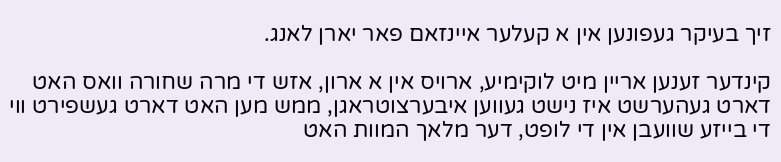זיך בעיקר געפונען אין א קעלער איינזאם פאר יארן לאנג.

קינדער זענען אריין מיט לוקימיע, ארויס אין א ארון, אזש די מרה שחורה וואס האט דארט געהערשט איז נישט געווען איבערצוטראגן, ממש מען האט דארט געשפירט ווי די בייזע שוועבן אין די לופט, דער מלאך המוות האט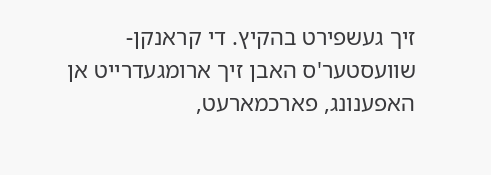זיך געשפירט בהקיץ. די קראנקן-שוועסטער'ס האבן זיך ארומגעדרייט אן האפענונג, פארכמארעט,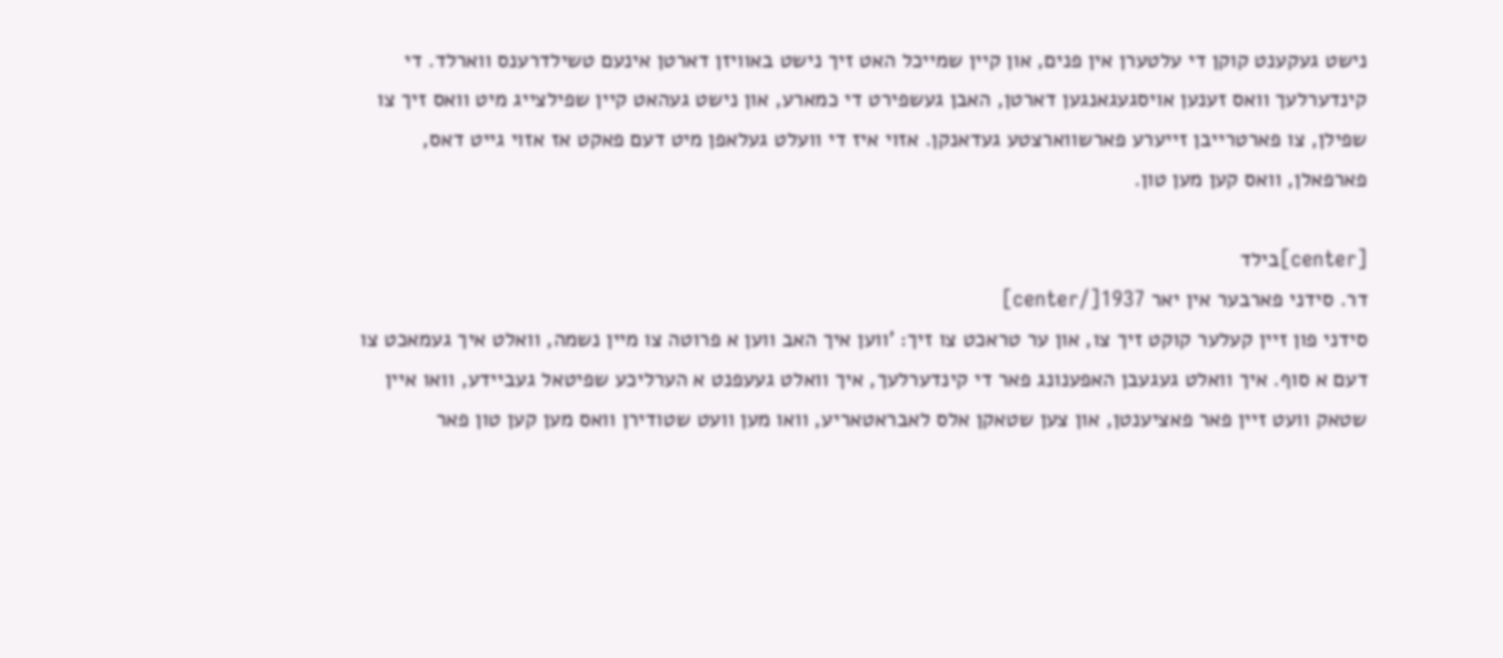נישט געקענט קוקן די עלטערן אין פנים, און קיין שמייכל האט זיך נישט באוויזן דארטן אינעם טשילדרענס ווארלד. די קינדערלעך וואס זענען אויסגעגאנגען דארטן, האבן געשפירט די כמארע, און נישט געהאט קיין שפילצייג מיט וואס זיך צו שפילן, צו פארטרייבן זייערע פארשווארצטע געדאנקן. אזוי איז די וועלט געלאפן מיט דעם פאקט אז אזוי גייט דאס, פארפאלן, וואס קען מען טון.

[center]בילד
דר. סידני פארבער אין יאר 1937[/center]
סידני פון זיין קעלער קוקט זיך צו, און ער טראכט צו זיך: 'ווען איך האב ווען א פרוטה צו מיין נשמה, וואלט איך געמאכט צו דעם א סוף. איך וואלט געגעבן האפענונג פאר די קינדערלעך, איך וואלט געעפנט א הערליכע שפיטאל געביידע, וואו איין שטאק וועט זיין פאר פאציענטן, און צען שטאקן אלס לאבראטאריע, וואו מען וועט שטודירן וואס מען קען טון פאר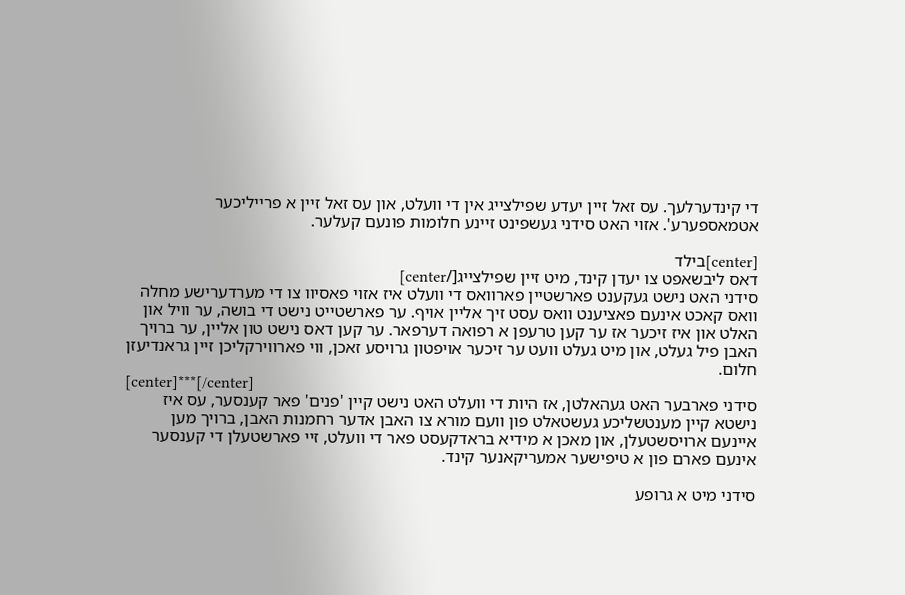די קינדערלעך. עס זאל זיין יעדע שפילצייג אין די וועלט, און עס זאל זיין א פרייליכער אטמאספערע'. אזוי האט סידני געשפינט זיינע חלומות פונעם קעלער.

[center]בילד
דאס ליבשאפט צו יעדן קינד, מיט זיין שפילצייג[/center]
סידני האט נישט געקענט פארשטיין פארוואס די וועלט איז אזוי פאסיוו צו די מערדערישע מחלה וואס קאכט אינעם פאציענט וואס עסט זיך אליין אויף. ער פארשטייט נישט די בושה, ער וויל און האלט און איז זיכער אז ער קען טרעפן א רפואה דערפאר. ער קען דאס נישט טון אליין, ער ברויך האבן פיל געלט, און מיט געלט וועט ער זיכער אויפטון גרויסע זאכן, ווי פארווירקליכן זיין גראנדיעזן חלום.
[center]***[/center]
סידני פארבער האט געהאלטן, אז היות די וועלט האט נישט קיין 'פנים' פאר קענסער, עס איז נישטא קיין מענטשליכע געשטאלט פון וועם מורא צו האבן אדער רחמנות האבן, ברויך מען איינעם ארויסשטעלן, און מאכן א מידיא בראדקעסט פאר די וועלט, זיי פארשטעלן די קענסער אינעם פארם פון א טיפישער אמעריקאנער קינד.

סידני מיט א גרופע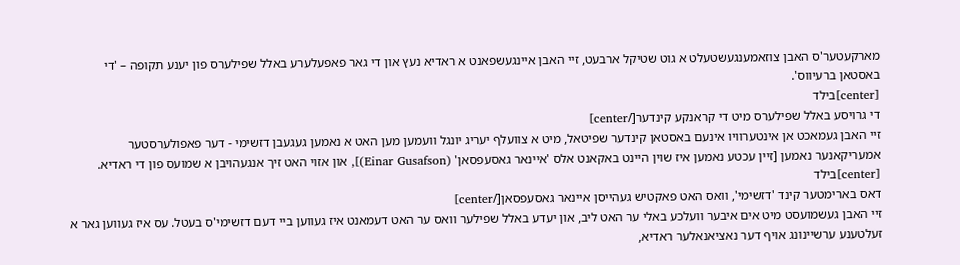מארקעטער'ס האבן צוזאמענגעשטעלט א גוט שטיקל ארבעט, זיי האבן איינגעשפאנט א ראדיא נעץ און די גאר פאפעלערע באלל שפילערס פון יענע תקופה – 'די באסטאן ברעיווס'.
[center]בילד
די גרויסע באלל שפילערס מיט די קראנקע קינדער[/center]
זיי האבן געמאכט אן אינטערוויו אינעם באסטאן קינדער שפיטאל, מיט א צוועלף יעריג יונגל וועמען מען האט א נאמען געגעבן דזשימי - דער פאפולערסטער אמעריקאנער נאמען [זיין עכטע נאמען איז שוין היינט באקאנט אלס 'איינאר גאסעפסאן' (Einar Gusafson)], און אזוי האט זיך אנגעהויבן א שמועס פון די ראדיא.
[center]בילד
דאס בארימטער קינד 'דזשימי', וואס האט פאקטיש געהייסן איינאר גאסעפסאן[/center]
זיי האבן געשמועסט מיט אים איבער וועלכע באלי ער האט ליב, און יעדע באלל שפילער וואס ער האט דעמאנט איז געווען ביי דעם דזשימי'ס בעטל. עס איז געווען גאר א זעלטענע ערשיינונג אויף דער נאציאנאלער ראדיא,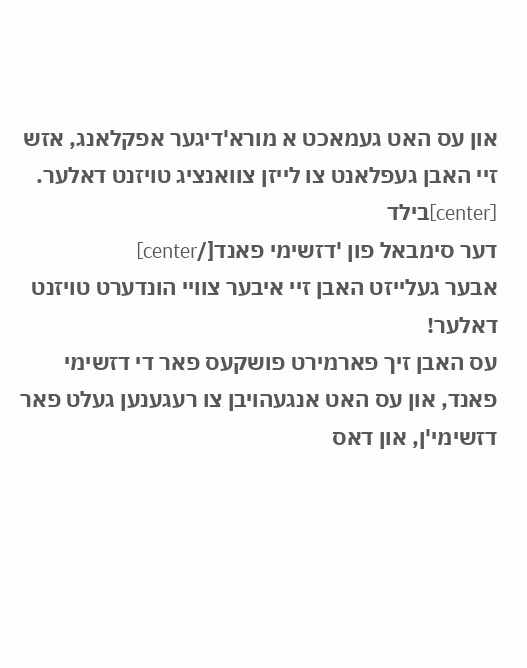און עס האט געמאכט א מורא'דיגער אפקלאנג, אזש זיי האבן געפלאנט צו לייזן צוואנציג טויזנט דאלער.
[center]בילד
דער סימבאל פון 'דזשימי פאנד[/center]
אבער געלייזט האבן זיי איבער צוויי הונדערט טויזנט דאלער!
עס האבן זיך פארמירט פושקעס פאר די דזשימי פאנד, און עס האט אנגעהויבן צו רעגענען געלט פאר דזשימי'ן, און דאס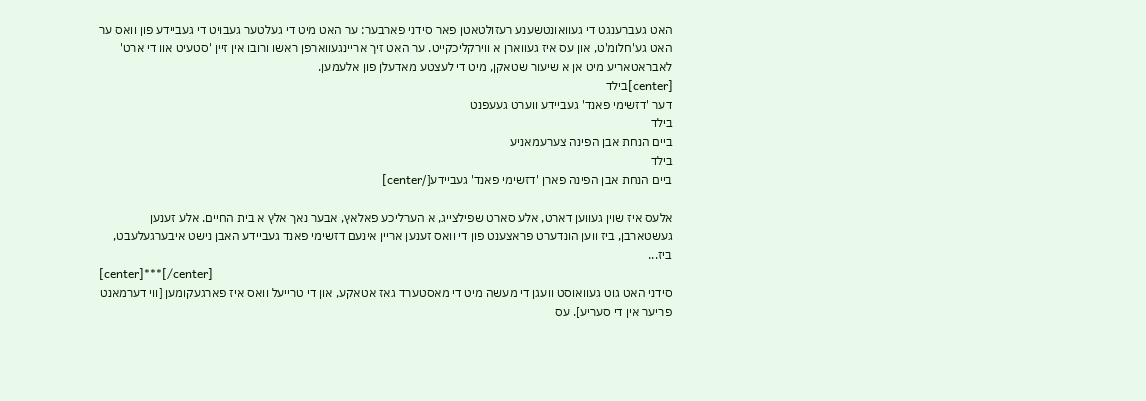האט געברענגט די געוואונטשענע רעזולטאטן פאר סידני פארבער: ער האט מיט די געלטער געבויט די געביידע פון וואס ער האט גע'חלומ'ט, און עס איז געווארן א ווירקליכקייט. ער האט זיך אריינגעווארפן ראשו ורובו אין זיין 'סטעיט אוו די ארט' לאבראטאריע מיט אן א שיעור שטאקן, מיט די לעצטע מאדעלן פון אלעמען.
[center]בילד
דער 'דזשימי פאנד' געביידע ווערט געעפנט
בילד
ביים הנחת אבן הפינה צערעמאניע
בילד
ביים הנחת אבן הפינה פארן 'דזשימי פאנד' געביידע[/center]

אלעס איז שוין געווען דארט, אלע סארט שפילצייג, א הערליכע פאלאץ, אבער נאך אלץ א בית החיים. אלע זענען געשטארבן, ביז ווען הונדערט פראצענט פון די וואס זענען אריין אינעם דזשימי פאנד געביידע האבן נישט איבערגעלעבט, ביז...
[center]***[/center]
סידני האט גוט געוואוסט וועגן די מעשה מיט די מאסטערד גאז אטאקע, און די טרייעל וואס איז פארגעקומען [ווי דערמאנט פריער אין די סעריע]. עס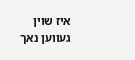איז שוין געווען נאך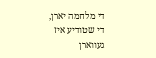די מלחמה יארן, די שטודיע איז געווארן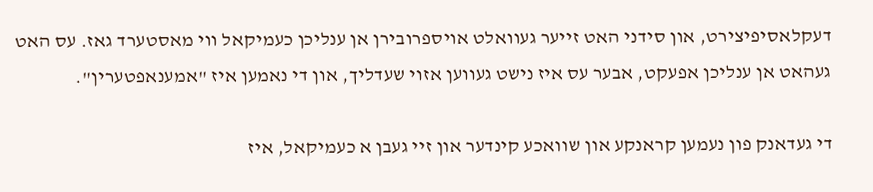דעקלאסיפיצירט, און סידני האט זייער געוואלט אויספרובירן אן ענליכן כעמיקאל ווי מאסטערד גאז. עס האט געהאט אן ענליכן אפעקט, אבער עס איז נישט געווען אזוי שעדליך, און די נאמען איז "אמענאפטערין".

די געדאנק פון נעמען קראנקע און שוואכע קינדער און זיי געבן א כעמיקאל, איז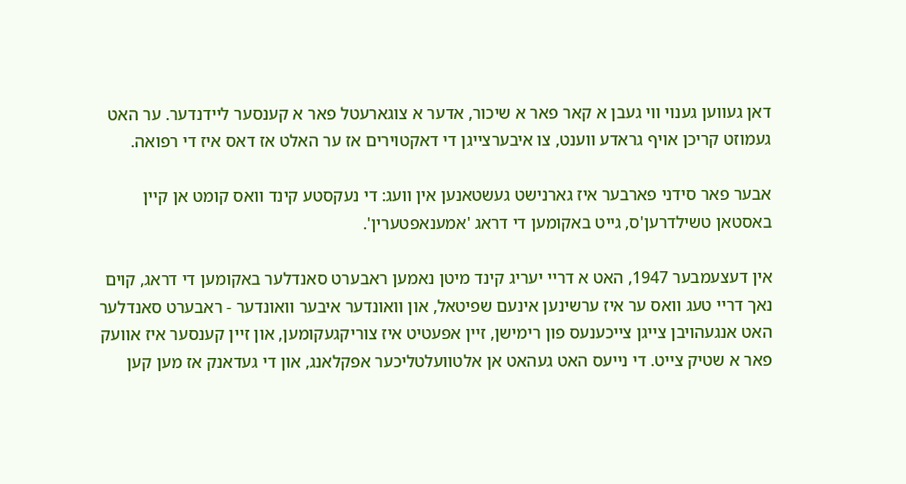דאן געווען גענוי ווי געבן א קאר פאר א שיכור, אדער א צוגארעטל פאר א קענסער ליידנדער. ער האט געמוזט קריכן אויף גראדע ווענט, צו איבערצייגן די דאקטוירים אז ער האלט אז דאס איז די רפואה.

אבער פאר סידני פארבער איז גארנישט געשטאנען אין וועג: די נעקסטע קינד וואס קומט אן קיין באסטאן טשילדרען'ס, גייט באקומען די דראג 'אמענאפטערין'.

אין דעצעמבער 1947, האט א דריי יעריג קינד מיטן נאמען ראבערט סאנדלער באקומען די דראג, קוים נאך דריי טעג וואס ער איז ערשינען אינעם שפיטאל, און וואונדער איבער וואונדער - ראבערט סאנדלער האט אנגעהויבן צייגן צייכענעס פון רימישן, זיין אפעטיט איז צוריקגעקומען, און זיין קענסער איז אוועק פאר א שטיק צייט. די נייעס האט געהאט אן אלטוועלטליכער אפקלאנג, און די געדאנק אז מען קען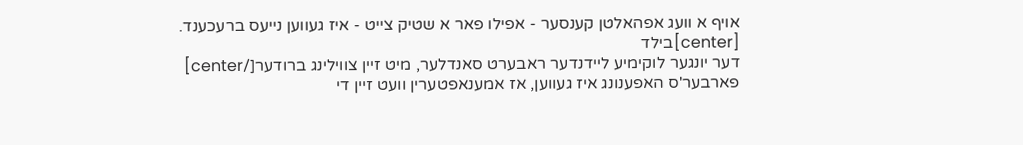אויף א וועג אפהאלטן קענסער - אפילו פאר א שטיק צייט - איז געווען נייעס ברעכענד.
[center]בילד
דער יונגער לוקימיע ליידנדער ראבערט סאנדלער, מיט זיין צווילינג ברודער[/center]
פארבער'ס האפענונג איז געווען, אז אמענאפטערין וועט זיין די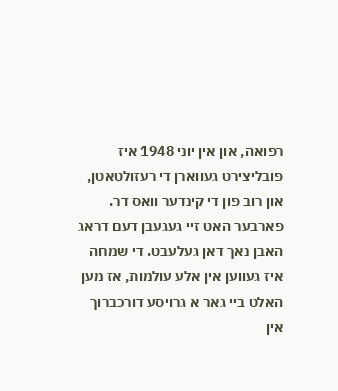רפואה, און אין יוני 1948 איז פובליצירט געווארן די רעזולטאטן, און רוב פון די קינדער וואס דר. פארבער האט זיי געגעבן דעם דראג האבן נאך דאן געלעבט. די שמחה איז געווען אין אלע עולמות, אז מען האלט ביי גאר א גרויסע דורכברוך אין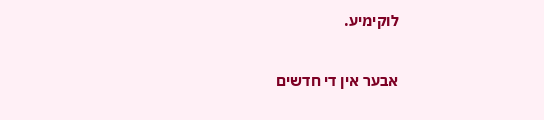לוקימיע.

אבער אין די חדשים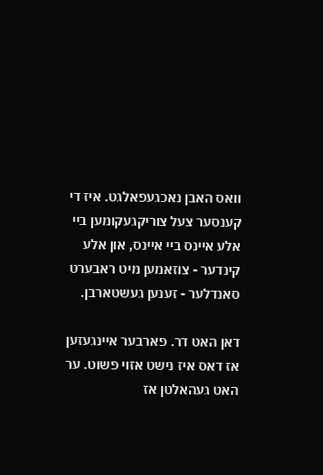וואס האבן נאכגעפאלגט. איז די קענסער צעל צוריקגעקומען ביי אלע איינס ביי איינס, און אלע קינדער - צוזאמען מיט ראבערט סאנדלער - זענען געשטארבן.

דאן האט דר. פארבער איינגעזען אז דאס איז נישט אזוי פשוט. ער האט געהאלטן אז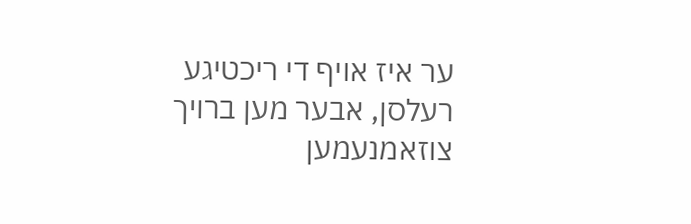ער איז אויף די ריכטיגע רעלסן, אבער מען ברויך צוזאמנעמען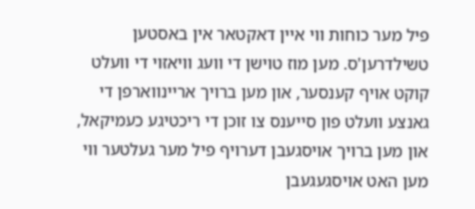פיל מער כוחות ווי איין דאקטאר אין באסטען טשילדרען'ס. מען מוז טוישן די וועג וויאזוי די וועלט קוקט אויף קענסער, און מען ברויך אריינווארפן די גאנצע וועלט פון סייענס צו זוכן די ריכטיגע כעמיקאל, און מען ברויך אויסגעבן דערויף פיל מער געלטער ווי מען האט אויסגעגעבן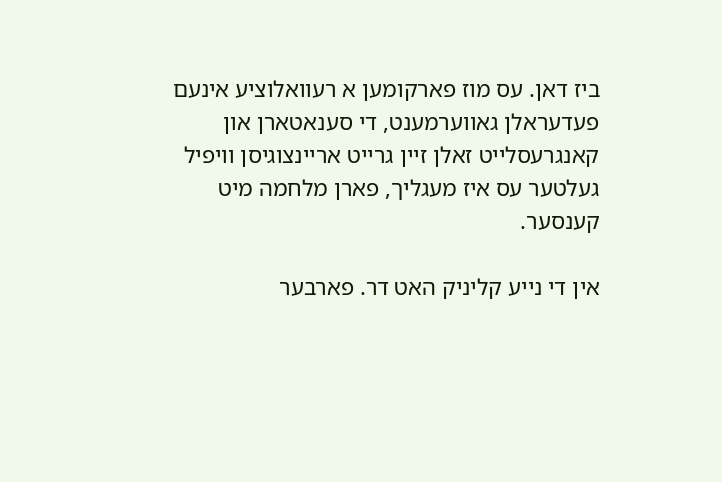ביז דאן. עס מוז פארקומען א רעוואלוציע אינעם פעדעראלן גאווערמענט, די סענאטארן און קאנגרעסלייט זאלן זיין גרייט אריינצוגיסן וויפיל געלטער עס איז מעגליך, פארן מלחמה מיט קענסער.

אין די נייע קליניק האט דר. פארבער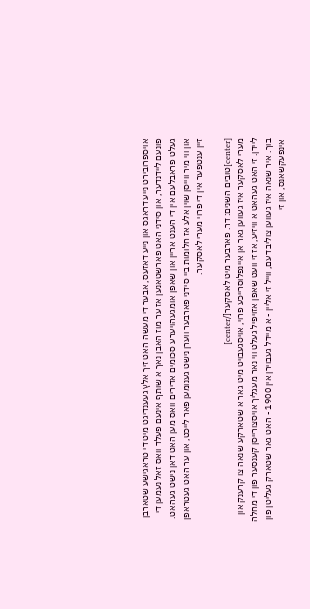אויספרובירט נייע דראגס און נייע דאזעס, אבער די מעשה האט זיך אלץ געענדיגט מיט די טראגישע שטארבן פונעם ליידנדער, און סידני האט פארשטאנען אז ער מוז האבן נאך א שותף אינעם פעלד וואס זאל נעמען די געלט פראבלעם אין די הענט אריין און שאפן אומגעהויערע סכומים אדירים וואס מען האט דאן נישט געהאט. און ווי מיר ווייסן שוין אלע אז חלומות ביי סידני פארבער ווערן נישט גענומען פאר לייכט, און ער האט געטראפן זיין ענטפער אין די פרוי מערי לאסקער.

[center]טובים השנים: דר. פארבער מיט לאסקער[/center]
מערי לאסקער איז געווען גאר אן איינפלוסרייכע פרוי, אויסגעבויט מיט גאר א שטארקע שנאה צו קרענק און ליידן. זי האט געהאט א וויזיע, אז זי וועט שאפן אזויפיל געלט ווי נאר מעגליך אויסצורייסן קענסער פון די מחלה בוך. איר שנאה איז געווען צוליב דעם, ווייל זי אליין - א מיידל געבוירן אין 1900 - האט גאר שטארק געליטן פון אינפעקשאנס, און זי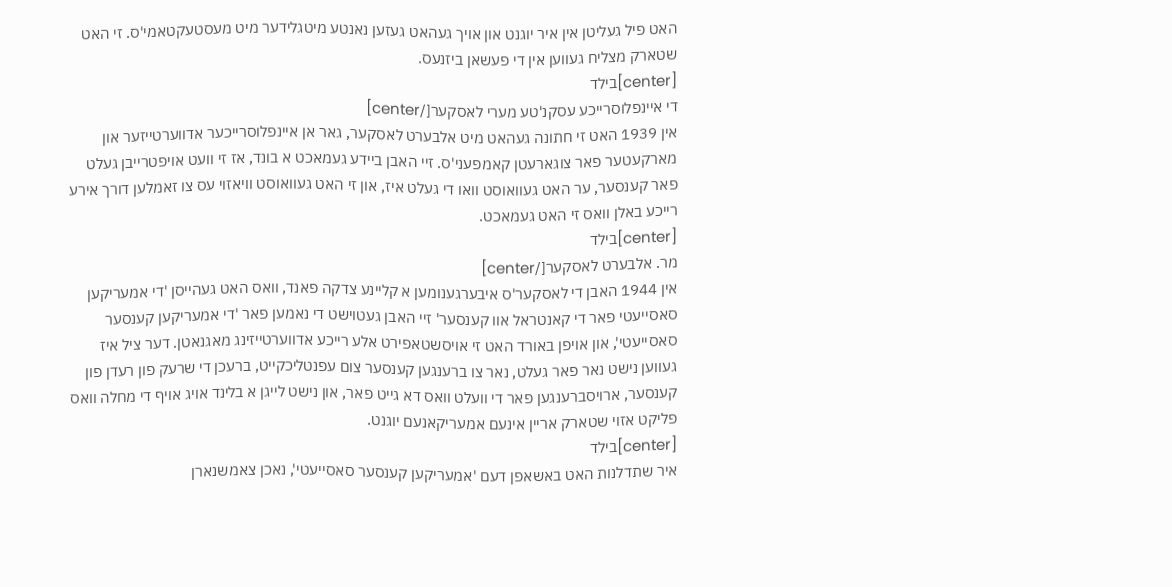האט פיל געליטן אין איר יוגנט און אויך געהאט געזען נאנטע מיטגלידער מיט מעסטעקטאמי'ס. זי האט שטארק מצליח געווען אין די פעשאן ביזנעס.
[center]בילד
די איינפלוסרייכע עסקנ'טע מערי לאסקער[/center]
אין 1939 האט זי חתונה געהאט מיט אלבערט לאסקער, גאר אן איינפלוסרייכער אדווערטייזער און מארקעטער פאר צוגארעטן קאמפעני'ס. זיי האבן ביידע געמאכט א בונד, אז זי וועט אויפטרייבן געלט פאר קענסער, ער האט געוואוסט וואו די געלט איז, און זי האט געוואוסט וויאזוי עס צו זאמלען דורך אירע רייכע באלן וואס זי האט געמאכט.
[center]בילד
מר. אלבערט לאסקער[/center]
אין 1944 האבן די לאסקער'ס איבערגענומען א קליינע צדקה פאנד, וואס האט געהייסן 'די אמעריקען סאסייעטי פאר די קאנטראל אוו קענסער' זיי האבן געטוישט די נאמען פאר 'די אמעריקען קענסער סאסייעטי', און אויפן באורד האט זי אויסשטאפירט אלע רייכע אדווערטייזינג מאגנאטן. דער ציל איז געווען נישט נאר פאר געלט, נאר צו ברענגען קענסער צום עפנטליכקייט, ברעכן די שרעק פון רעדן פון קענסער, ארויסברענגען פאר די וועלט וואס דא גייט פאר, און נישט לייגן א בלינד אויג אויף די מחלה וואס פליקט אזוי שטארק אריין אינעם אמעריקאנעם יוגנט.
[center]בילד
איר שתדלנות האט באשאפן דעם 'אמעריקען קענסער סאסייעטי', נאכן צאמשנארן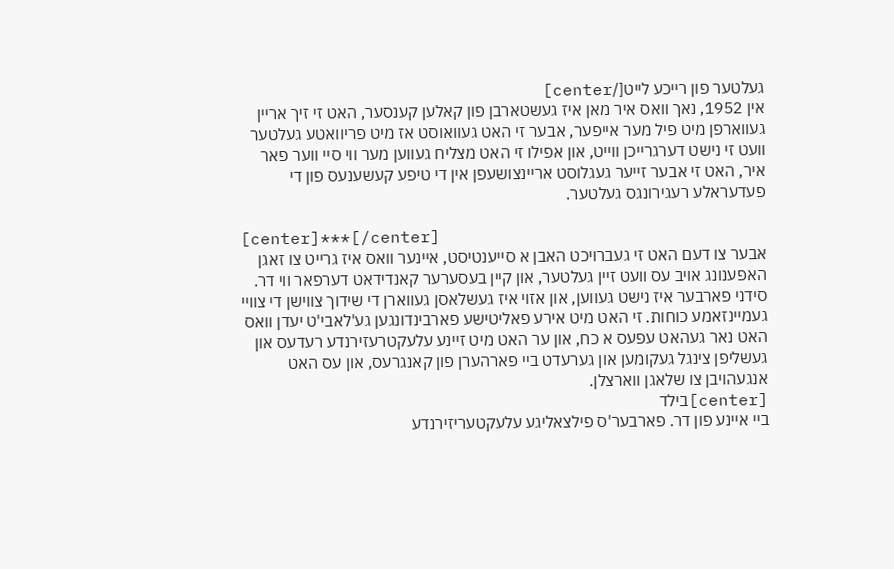געלטער פון רייכע לייט[/center]
אין 1952, נאך וואס איר מאן איז געשטארבן פון קאלען קענסער, האט זי זיך אריין געווארפן מיט פיל מער אייפער, אבער זי האט געוואוסט אז מיט פריוואטע געלטער וועט זי נישט דערגרייכן ווייט, און אפילו זי האט מצליח געווען מער ווי סיי ווער פאר איר, האט זי אבער זייער געגלוסט אריינצושעפן אין די טיפע קעשענעס פון די פעדעראלע רעגירונגס געלטער.

[center]***[/center]
אבער צו דעם האט זי געברויכט האבן א סייענטיסט, איינער וואס איז גרייט צו זאגן האפענונג אויב עס וועט זיין געלטער, און קיין בעסערער קאנדידאט דערפאר ווי דר. סידני פארבער איז נישט געווען, און אזוי איז געשלאסן געווארן די שידוך צווישן די צוויי געמיינזאמע כוחות. זי האט מיט אירע פאליטישע פארבינדונגען גע'לאבי'ט יעדן וואס האט נאר געהאט עפעס א כח, און ער האט מיט זיינע עלעקטרעזירנדע רעדעס און געשליפן צינגל געקומען און גערעדט ביי פארהערן פון קאנגרעס, און עס האט אנגעהויבן צו שלאגן ווארצלן.
[center]בילד
ביי איינע פון דר. פארבער'ס פילצאליגע עלעקטעריזירנדע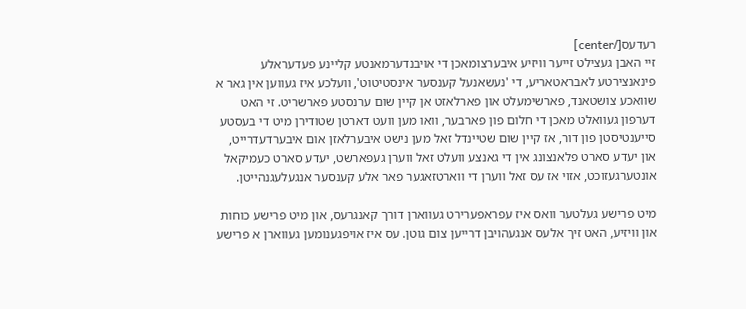רעדעס[/center]
זיי האבן געצילט זייער וויזיע איבערצומאכן די אויבנדערמאנטע קליינע פעדעראלע פינאנצירטע לאבראטאריע, די 'נעשאנעל קענסער אינסטיטוט', וועלכע איז געווען אין גאר א שוואכע צושטאנד, פארשימעלט און פארלאזט אן קיין שום ערנסטע פארשריט. זי האט דערפון געוואלט מאכן די חלום פון פארבער, וואו מען וועט דארטן שטודירן מיט די בעסטע סייענטיסטן פון דור, אז קיין שום שטיינדל זאל מען נישט איבערלאזן אום איבערדעדרייט, און יעדע סארט פלאנצונג אין די גאנצע וועלט זאל ווערן געפארשט, יעדע סארט כעמיקאל אונטערגעזוכט, אזוי אז עס זאל ווערן די ווארטזאגער פאר אלע קענסער אנגעלעגנהייטן.

מיט פרישע געלטער וואס איז עפראפערירט געווארן דורך קאנגרעס, און מיט פרישע כוחות און וויזיע, האט זיך אלעס אנגעהויבן דרייען צום גוטן. עס איז אויפגענומען געווארן א פרישע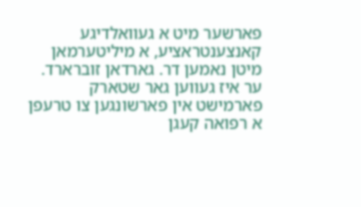פארשער מיט א געוואלדיגע קאנצענטראציע, א מיליטערמאן מיטן נאמען דר. גארדאן זוברארד. ער איז געווען גאר שטארק פארמישט אין פארשונגען צו טרעפן א רפואה קעגן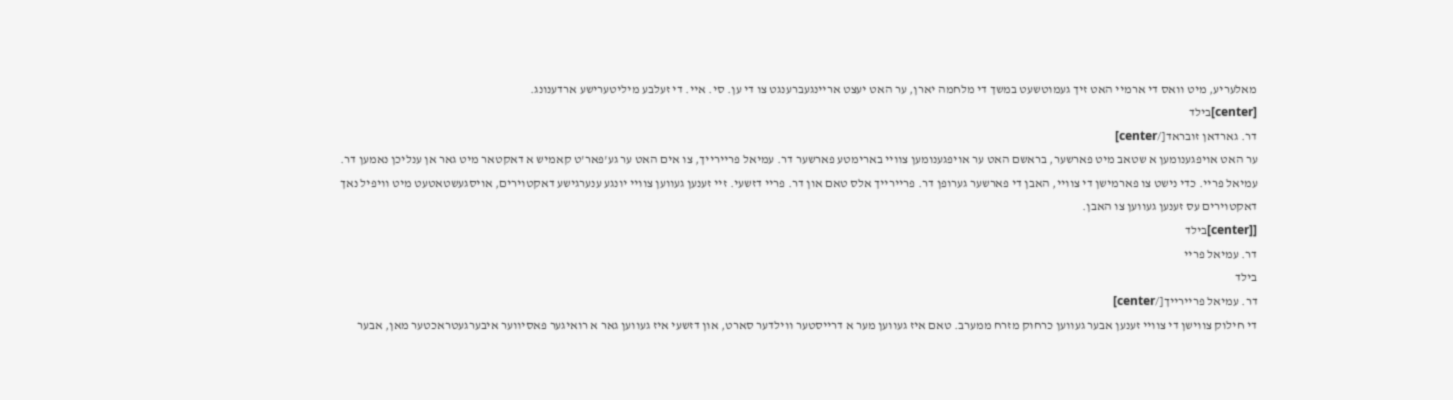מאלעריע, מיט וואס די ארמיי האט זיך געמוטשעט במשך די מלחמה יארן, ער האט יעצט אריינגעברענגט צו די ען. סי. איי. די זעלבע מיליטערישע ארדענונג.
[center]בילד
דר. גארדאן זובראד[/center]
ער האט אויפגענומען א שטאב מיט פארשער, בראשם האט ער אויפגענומען צוויי בארימטע פארשער דר. עמיאל פריירייך, צו אים האט ער גע'פאר'ט קאמיש א דאקטאר מיט גאר אן ענליכן נאמען דר. עמיאל פריי. כדי נישט צו פארמישן די צוויי, האבן די פארשער גערופן דר. פריירייך אלס טאם און דר. פריי דזשעי. זיי זענען געווען צוויי יונגע ענערגישע דאקטוירים, אויסגעשטאטעט מיט וויפיל נאך דאקטוירים עס זענען געווען צו האבן.
[[center]בילד
דר. עמיאל פריי
בילד
דר. עמיאל פריירייך[/center]
די חילוק צווישן די צוויי זענען אבער געווען כרחוק מזרח ממערב. טאם איז געווען מער א דרייסטער ווילדער סארט, און דזשעי איז געווען גאר א רואיגער פאסיווער איבערגעטראכטער מאן, אבער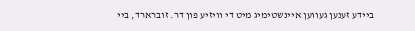ביידע זענען געווען איינשטימיג מיט די וויזיע פון דר. זוברארד, ביי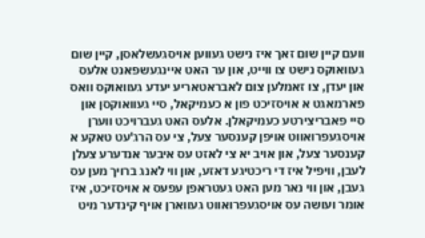וועם קיין שום זאך איז נישט געווען אויסגעשלאסן, קיין שום געוואוקס נישט צו ווייט, און ער האט איינגעשפאנט אלעס און יעדן, צו זאמלען צום לאבראטאריע יעדע געוואוקס וואס פארמאגט א אויסזיכט פון א כעמיקאל, סיי געוואוקסן און סיי פאבריצירטע כעמיקאלן. אלעס האט געברויכט ווערן אויסגעפרואווט אויפן קענסער צעל, צי עס הרג'עט טאקע א קענסער צעל, און אויב יא צי לאזט עס איבער אנדערע צעלן לעבן, וויפיל איז די ריכטיגע דאזע, און ווי לאנג ברויך מען עס געבן, און ווי נאר מען האט געטראפן עפעס א אויסזיכט, איז אומר ועושה עס אויסגעפרואווט געווארן אויף קינדער מיט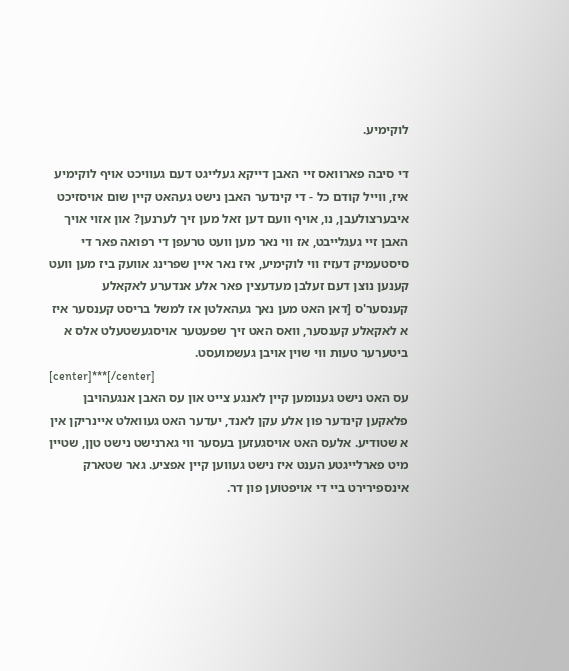לוקימיע.

די סיבה פארוואס זיי האבן דייקא געלייגט דעם געוויכט אויף לוקימיע איז, ווייל קודם כל - די קינדער האבן נישט געהאט קיין שום אויסזיכט איבערצולעבן, נו, אויף וועם דען זאל מען זיך לערנען? און אזוי אויך האבן זיי געגלייבט, אז ווי נאר מען וועט טרעפן די רפואה פאר די סיסטעמיק דעזיז ווי לוקימיע, איז נאר איין שפרינג אוועק ביז מען וועט קענען נוצן דעם זעלבן מעדעצין פאר אלע אנדערע לאקאלע קענסער'ס [דאן האט מען נאך געהאלטן אז למשל בריסט קענסער איז א לאקאלע קענסער, וואס האט זיך שפעטער אויסגעשטעלט אלס א ביטערער טעות ווי שוין אויבן געשמועסט.
[center]***[/center]
עס האט נישט גענומען קיין לאנגע צייט און עס האבן אנגעהויבן פלאקען קינדער פון אלע עקן לאנד, יעדער האט געוואלט איינריקן אין א שטודיע. אלעס האט אויסגעזען בעסער ווי גארנישט נישט טןן, שטיין מיט פארלייגטע הענט איז נישט געווען קיין אפציע. גאר שטארק אינספירירט ביי די אויפטוען פון דר.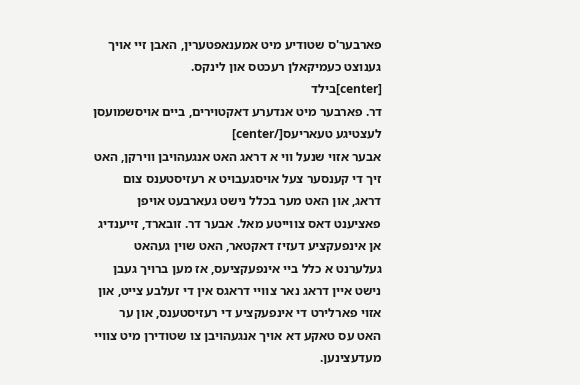פארבער'ס שטודיע מיט אמענאפטערין, האבן זיי אויך גענוצט כעמיקאלן רעכטס און לינקס.
[center]בילד
דר. פארבער מיט אנדערע דאקטוירים, ביים אויסשמועסן לעצטיגע טעאריעס[/center]
אבער אזוי שנעל ווי א דראג האט אנגעהויבן ווירקן, האט זיך די קענסער צעל אויסגעבויט א רעזיסטענס צום דראג, און האט מער בכלל נישט געארבעט אויפן פאציענט דאס צווייטע מאל. אבער דר. זובארד, זייענדיג אן אינפעקציע דעזיז דאקטאר, האט שוין געהאט געלערנט א כלל ביי אינפעקציעס, אז מען ברויך געבן נישט איין דראג נאר צוויי דראגס אין די זעלבע צייט, און אזוי פארלירט די אינפעקציע די רעזיסטענס, און ער האט עס טאקע דא אויך אנגעהויבן צו שטודירן מיט צוויי מעדעצינען.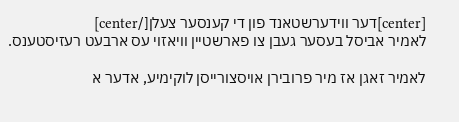[center]דער ווידערשטאנד פון די קענסער צעלן[/center]
לאמיר אביסל בעסער געבן צו פארשטיין וויאזוי עס ארבעט רעזיסטענס.

לאמיר זאגן אז מיר פרובירן אויסצורייסן לוקימיע, אדער א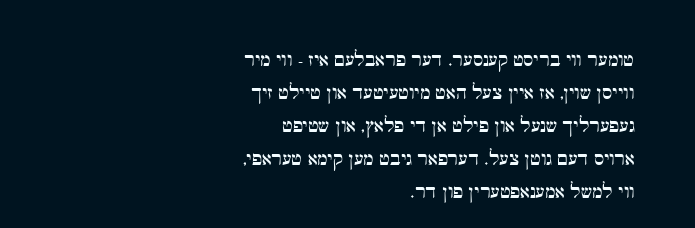טומער ווי בריסט קענסער. דער פראבלעם איז - ווי מיר ווייסן שוין, אז איין צעל האט מיוטעיטעד און טיילט זיך געפערליך שנעל און פילט אן די פלאץ, און שטיפט ארויס דעם גוטן צעל. דערפאר גיבט מען קימא טעראפי, ווי למשל אמענאפטערין פון דר.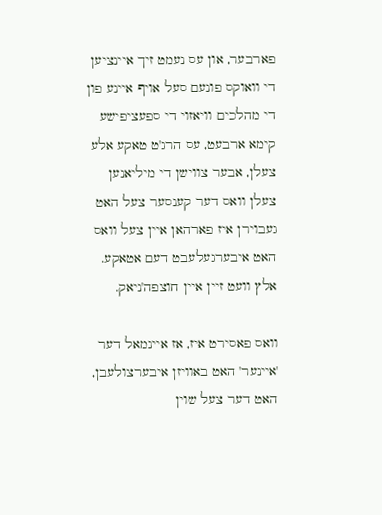פארבער, און עס נעמט זיך איינציען די וואוקס פונעם סעל אויף איינע פון די מהלכים וויאזוי די ספעציפישע קימא ארבעט, עס הרג'ט טאקע אלע צעלן, אבער צווישן די מיליאנען צעלן וואס דער קענסער צעל האט געבוירן איז פארהאן איין צעל וואס האט איבערגעלעבט דעם אטאקע. אלץ וועט זיין איין חוצפה'ניאק.

וואס פאסירט איז, אז איינמאל דער 'איינער' האט באוויזן איבערצולעבן, האט דער צעל שוין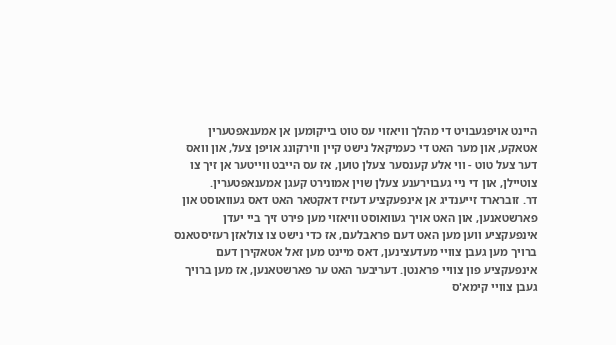היינט אויפגעבויט די מהלך וויאזוי עס טוט בייקומען אן אמענאפטערין אטאקע, און מער האט די כעמיקאל נישט קיין ווירקונג אויפן צעל, און וואס דער צעל טוט - ווי אלע קענסער צעלן טוען, אז עס הייבט ווייטער אן זיך צו צוטיילן, און די ניי געבוירענע צעלן שוין אמונירט קעגן אמענאפטערין.
דר. זוברארד זייענדיג אן אינפעקציע דעזיז דאקטאר האט דאס געוואוסט און פארשטאנען, און האט אויך געוואוסט וויאזוי מען פירט זיך ביי יעדן אינפעקציע ווען מען האט דעם פראבלעם, אז כדי נישט צו צולאזן רעזיסטאנס ברויך מען געבן צוויי מעדעצינען, דאס מיינט מען זאל אטאקירן דעם אינפעקציע פון צוויי פראנטן. דעריבער האט ער פארשטאנען, אז מען ברויך געבן צוויי קימא'ס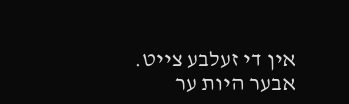אין די זעלבע צייט. אבער היות ער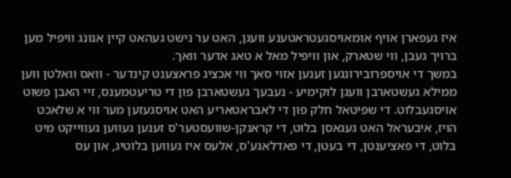איז געפארן אויף אומאויסגעטראטענע וועגן, האט ער נישט געהאט קיין אנונג וויפיל מען ברויך געבן, ווי שטארק, און וויפיל מאל א טאג אדער וואך.
במשך די אויספרובירונגען זענען אזוי סאך ווי אכציג פראצענט קינדער - וואס וואלטן ווען ממילא געשטארבן וועגן לוקימיע - נעבעך געשטארבן פון די טריעטמענס, זיי האבן פשוט אויסגעבלוט. די שפיטאל חלק פון די לאבראטאריע האט אויסגעזען מער ווי א שלאכט הויז, איבעראל האט געגאסן בלוט, די קראנקן-שוועסטער'ס זענען געווען געווייקט מיט בלוט, די פאציענטן, די בעטן, די פאדלאגע'ס, אלעס איז געווען בלוטיג, און עס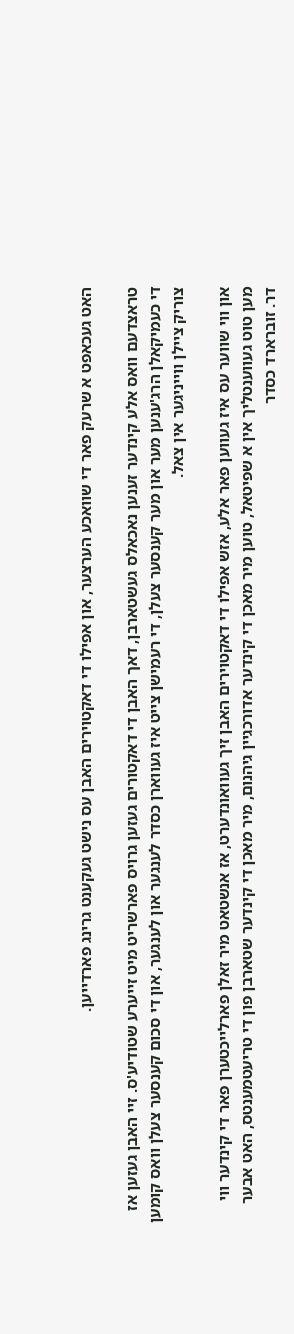האט געכאפט א שרעק פאר די שוואכע הערצער, און אפילו די דאקטוירים האבן עס נישט געקענט גרינג פארדייען.

טראצדעם וואס אלע קינדער זענען נאכאלס געשטארבן, דאך האבן די דאקטורים געזען גרויס פארשריט מיט זייערע שטודיע'ס. זיי האבן געזען אז די כעמיקאלן הרג'ענען מער און מער קענסער צעלן, די רעמישן צייט איז געווארן כסדר לענגער און לענגער, און די סכום קענסער צעלן וואס קומען צוריק ציילן ווייניגער אין צאל.

און ווי שווער עס איז געווען פאר אלע, אזש אפילו די דאקטוירים האבן זיך געוואונדערט, אז אנשטאט מיר זאלן פארלייכטערן פאר די קינדער ווי מען טוט געווענטליך אין א שפיטאל, טוען מיר מאכן די קינדער אדורכגיין גיהנום, מיר מאכן די קינדער שטארבן פון די טריעטמענטס, האט אבער דר. זוברארד כסדר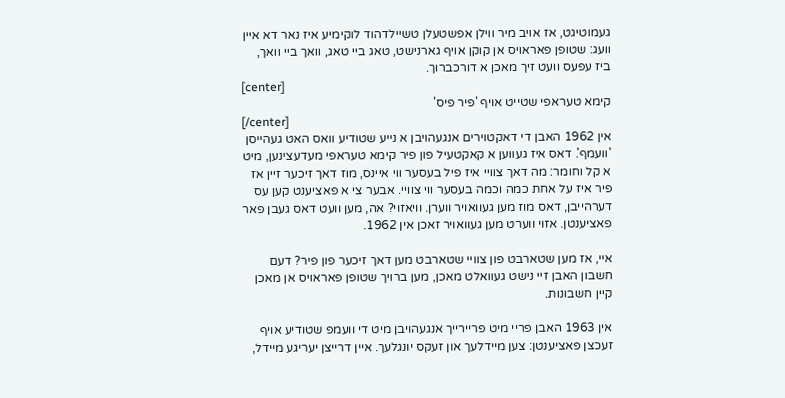געמוטיגט, אז אויב מיר ווילן אפשטעלן טשיילדהוד לוקימיע איז נאר דא איין וועג: שטופן פאראויס אן קוקן אויף גארנישט, טאג ביי טאג, וואך ביי וואך, ביז עפעס וועט זיך מאכן א דורכברוך.
[center]
קימא טעראפי שטייט אויף 'פיר פיס'
[/center]
אין 1962 האבן די דאקטוירים אנגעהויבן א נייע שטודיע וואס האט געהייסן 'וועמף'. דאס איז געווען א קאקטעיל פון פיר קימא טעראפי מעדעצינען, מיט א קל וחומר: מה דאך צוויי איז פיל בעסער ווי איינס, מוז דאך זיכער זיין אז פיר איז על אחת כמה וכמה בעסער ווי צוויי. אבער צי א פאציענט קען עס דערהייבן, דאס מוז מען געוואויר ווערן. וויאזוי? אה, מען וועט דאס געבן פאר פאציענטן. אזוי ווערט מען געוואויר זאכן אין 1962.

איי, אז מען שטארבט פון צוויי שטארבט מען דאך זיכער פון פיר? דעם חשבון האבן זיי נישט געוואלט מאכן, מען ברויך שטופן פאראויס אן מאכן קיין חשבונות.

אין 1963 האבן פריי מיט פריירייך אנגעהויבן מיט די וועמפ שטודיע אויף זעכצן פאציענטן: צען מיידלעך און זעקס יונגלעך. איין דרייצן יעריגע מיידל,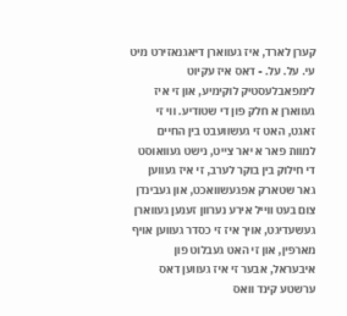קערן לארד, איז געווארן דיאגנאזירט מיט עי. על. על. - דאס איז עקיוט לימפאבלעסטיק לוקימיע, און זי איז געווארן א חלק פון די שטודיע. ווי זי זאגט, האט זי געשוועבט בין החיים למוות פאר א יאר צייט, נישט געוואוסט די חילוק בין בוקר לערב, זי איז געווען גאר שטארק אפגעשוואכט, און געבינדן צום בעט ווייל אירע נערוון זענען געווארן געשעדיגט, אויך איז זי כסדר געווען אויף מארפין, און זי האט געבלוט פון איבעראל, אבער זי איז געווען דאס ערשטע קינד וואס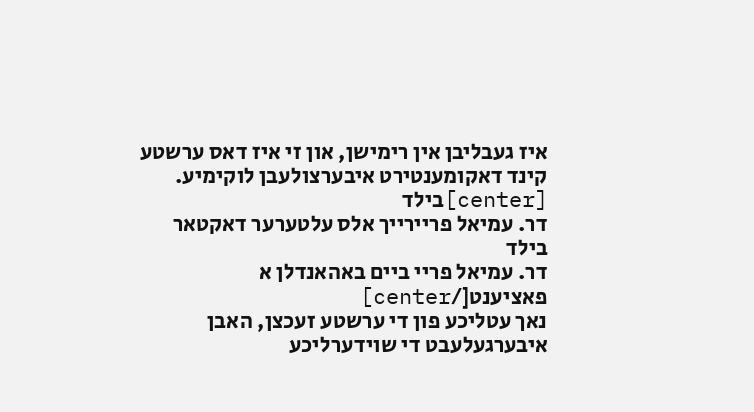איז געבליבן אין רימישן, און זי איז דאס ערשטע קינד דאקומענטירט איבערצולעבן לוקימיע.
[center]בילד
דר. עמיאל פריירייך אלס עלטערער דאקטאר
בילד
דר. עמיאל פריי ביים באהאנדלן א פאציענט[/center]
נאך עטליכע פון די ערשטע זעכצן, האבן איבערגעלעבט די שוידערליכע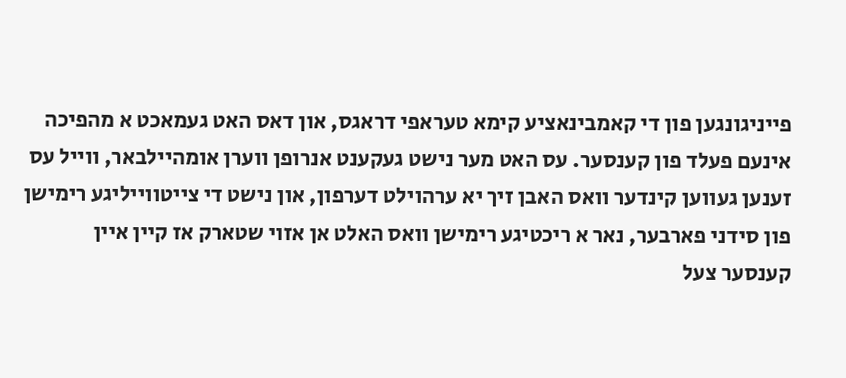פייניגונגען פון די קאמבינאציע קימא טעראפי דראגס, און דאס האט געמאכט א מהפיכה אינעם פעלד פון קענסער. עס האט מער נישט געקענט אנרופן ווערן אומהיילבאר, ווייל עס זענען געווען קינדער וואס האבן זיך יא ערהוילט דערפון, און נישט די צייטווייליגע רימישן פון סידני פארבער, נאר א ריכטיגע רימישן וואס האלט אן אזוי שטארק אז קיין איין קענסער צעל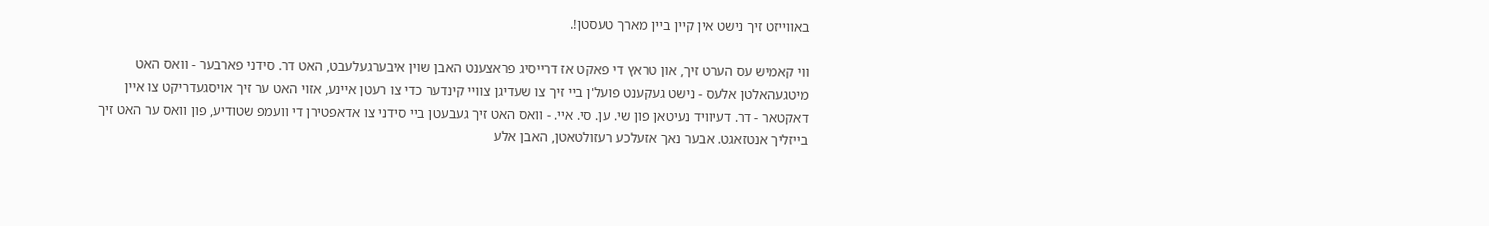באווייזט זיך נישט אין קיין ביין מארך טעסטן!.

ווי קאמיש עס הערט זיך, און טראץ די פאקט אז דרייסיג פראצענט האבן שוין איבערגעלעבט, האט דר. סידני פארבער - וואס האט מיטגעהאלטן אלעס - נישט געקענט פועל'ן ביי זיך צו שעדיגן צוויי קינדער כדי צו רעטן איינע, אזוי האט ער זיך אויסגעדריקט צו איין דאקטאר - דר. דעיוויד נעיטאן פון שי. ען. סי. איי. - וואס האט זיך געבעטן ביי סידני צו אדאפטירן די וועמפ שטודיע, פון וואס ער האט זיך בייזליך אנטזאגט. אבער נאך אזעלכע רעזולטאטן, האבן אלע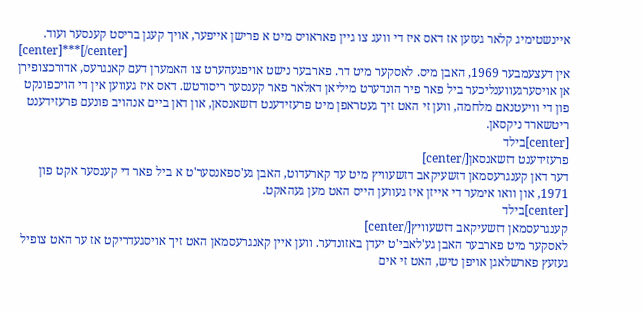איינשטימיג קלאר געזען אז דאס איז די וועג צו גיין פאראויס מיט א פרישן אייפער, אויך קעגן בריסט קענסער ועוד.
[center]***[/center]
אין דעצעמבער 1969, האבן מיס. לאסקער מיט דר. פארבער נישט אויפגעהערט צו האמערן דעם קאנגרעס, אדורכצופירן אן אויסערגעווענליכער ביל פאר פיר הונדערט מיליאן דאלאר פאר קענסער ריסורטש. דאס איז געווען אין די הויכפונקט פון די וויעטנאם מלחמה, ווען זי האט זיך געטראפן מיט פרעזידענט דזשאנסאן, און דאן ביים אנהויב פונעם פרעזידענט ריטשארד ניקסאן.
[center]בילד
פרעזידענט דזשאנסאן[/center]
דער דאן קענגרעסמאן דזשעיקאב דזשעוויץ מיט עד קארעדוט, האבן גע'ספאנסער'ט א ביל פאר די קענסער אקט פון 1971, און וואו אימער די אייזן איז געווען הייס האט מען געהאקט.
[center]בילד
קענגרעסמאן דזשעיקאב דזשעוויץ[/center]
לאסקער מיט פארבער האבן גע'לאבי'ט יעדן באזונדער. ווען איין קאנגרעסמאן האט זיך אויסגעדריקט אז ער האט צופיל געזעץ פארשלאגן אויפן טיש, האט זי אים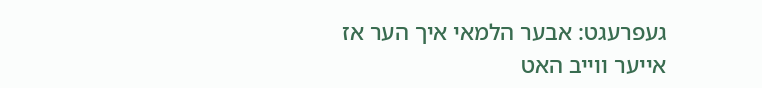געפרעגט: אבער הלמאי איך הער אז אייער ווייב האט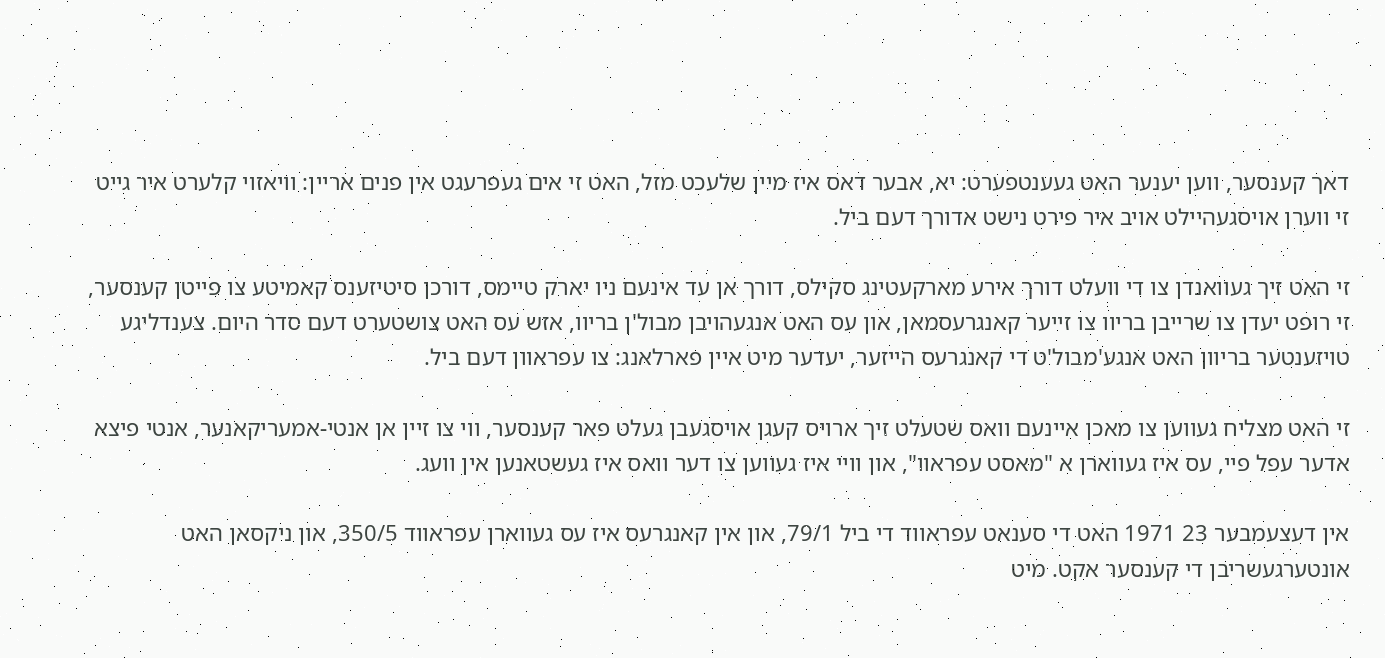דאך קענסער, ווען יענער האט געענטפערט: יא, אבער דאס איז מיין שלעכט מזל, האט זי אים געפרעגט אין פנים אריין: וויאזוי קלערט איר גייט זי ווערן אויסגעהיילט אויב איר פירט נישט אדורך דעם ביל.

זי האט זיך געוואנדן צו די וועלט דורך אירע מארקעטינג סקילס, דורך אן עד אינעם ניו יארק טיימס, דורכן סיטיזענס קאמיטע צו פייטן קענסער, זי רופט יעדן צו שרייבן בריוו צו זייער קאנגרעסמאן, און עס האט אנגעהויבן מבול'ן בריוו, אזש עס האט צושטערט דעם סדר היום. צענדליגע טויזענטער בריוון האט אנגע'מבול'ט די קאנגרעס הייזער, יעדער מיט איין פארלאנג: צו עפראוון דעם ביל.

זי האט מצליח געווען צו מאכן איינעם וואס שטעלט זיך ארויס קעגן אויסגעבן געלט פאר קענסער, ווי צו זיין אן אנטי-אמעריקאנער, אנטי פיצא אדער עפל פיי, עס איז געווארן א "מאסט עפראוו", און וויי איז געווען צו דער וואס איז געשטאנען אין וועג.

אין דעצעמבער 23 1971 האט די סענאט עפראווד די ביל 79/1, און אין קאנגרעס איז עס געווארן עפראווד 350/5, און ניקסאן האט אונטערגעשריבן די קענסער אקט. מיט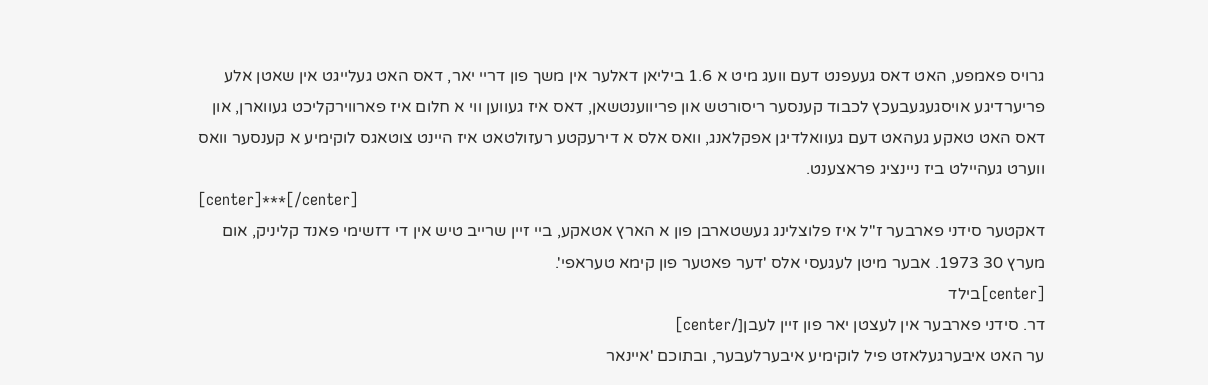גרויס פאמפע, האט דאס געעפנט דעם וועג מיט א 1.6 ביליאן דאלער אין משך פון דריי יאר, דאס האט געלייגט אין שאטן אלע פריערדיגע אויסגעגעבעכץ לכבוד קענסער ריסורטש און פריווענטשאן, דאס איז געווען ווי א חלום איז פארווירקליכט געווארן, און דאס האט טאקע געהאט דעם געוואלדיגן אפקלאנג, וואס אלס א דירעקטע רעזולטאט איז היינט צוטאגס לוקימיע א קענסער וואס ווערט געהיילט ביז ניינציג פראצענט.
[center]***[/center]
דאקטער סידני פארבער ז"ל איז פלוצלינג געשטארבן פון א הארץ אטאקע, ביי זיין שרייב טיש אין די דזשימי פאנד קליניק, אום מערץ 30 1973. אבער מיטן לעגעסי אלס 'דער פאטער פון קימא טעראפי'.
[center]בילד
דר. סידני פארבער אין לעצטן יאר פון זיין לעבן[/center]
ער האט איבערגעלאזט פיל לוקימיע איבערלעבער, ובתוכם 'איינאר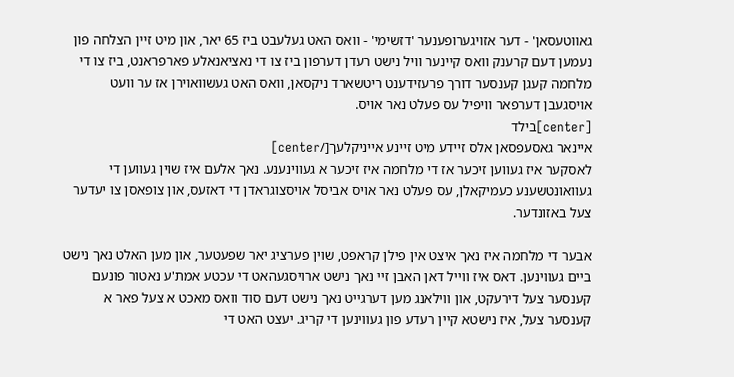גאווטעסאן' - דער אזויגערופענער 'דזשימי' - וואס האט געלעבט ביז 65 יאר, און מיט זיין הצלחה פון נעמען דעם קרענק וואס קיינער וויל נישט רעדן דערפון ביז צו די נאציאנאלע פארפראנט, ביז צו די מלחמה קעגן קענסער דורך פרעזידענט ריטשארד ניקסאן, וואס האט געשוואוירן אז ער וועט אויסגעבן דערפאר וויפיל עס פעלט נאר אויס.
[center]בילד
איינאר גאסעפסאן אלס זיידע מיט זיינע אייניקלעך[/center]
לאסקער איז געווען זיכער אז די מלחמה איז זיכער א געווינענע. נאך אלעם איז שוין געווען די געוואונטשענע כעמיקאלן, עס פעלט נאר אויס אביסל אויסצוגראדן די דאזעס, און צופאסן צו יעדער צעל באזונדער.

אבער די מלחמה איז נאך איצט אין פילן קראפט, שוין פערציג יאר שפעטער, און מען האלט נאך נישט ביים געווינען. דאס איז ווייל דאן האבן זיי נאך נישט ארויסגעהאט די עכטע אמת'ע נאטור פונעם קענסער צעל דירעקט, און ווילאנג מען דערגייט נאך נישט דעם סוד וואס מאכט א צעל פאר א קענסער צעל, איז נישטא קיין רעדע פון געווינען די קריג. יעצט האט די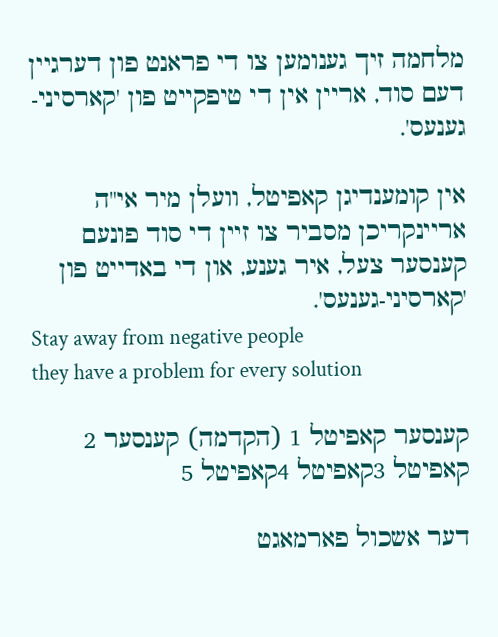מלחמה זיך גענומען צו די פראנט פון דערגיין דעם סוד, אריין אין די טיפקייט פון 'קארסיני-גענעס'.

אין קומענדיגן קאפיטל, וועלן מיר אי"ה אריינקריכן מסביר צו זיין די סוד פונעם קענסער צעל, איר גענע, און די באדייט פון 'קארסיני-גענעס'.
Stay away from negative people
they have a problem for every solution

קענסער קאפיטל 1 (הקדמה) קענסער 2 קאפיטל 3קאפיטל 4קאפיטל 5

דער אשכול פארמאגט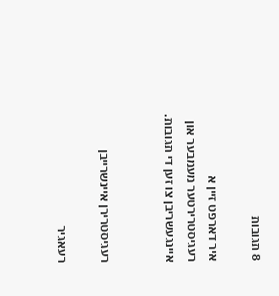8 תגובות

איר דארפט זיין א רעגיסטרירטער מעמבער און איינגעשריבן צו זען די תגובות.


רעגיסטרירן איינשרייבן

רעאגיר